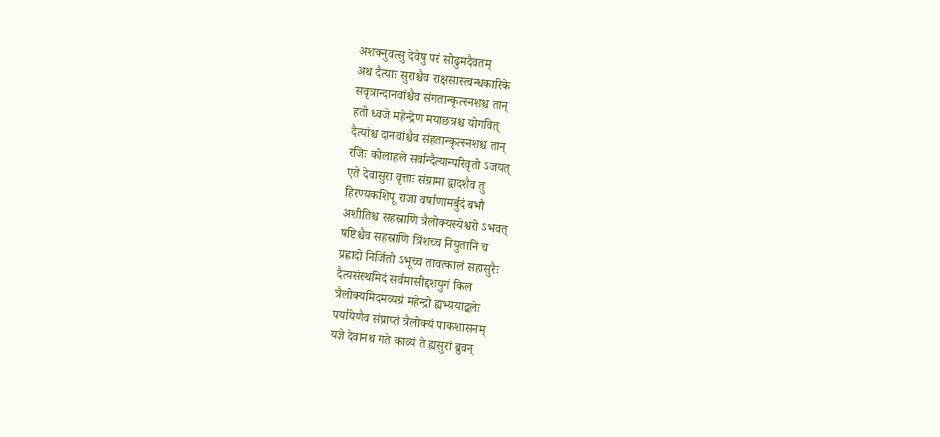अशक्नुवत्सु देवेषु परं सोढुमदैवतम्
अथ दैत्याः सुराश्चैव राक्षसास्त्वन्धकारिके
सवृत्रान्दानवांश्चैव संगतान्कृत्स्नशश्च तान्
हतो ध्वजे महेन्द्रेण मयाछत्रश्च योगवित्
दैत्यांश्च दानवांश्चैव संहतान्कृत्स्नशश्च तान्
रजिः कोलाहले सर्वान्दैत्यान्परिवृतो ऽजयत्
एते देवासुरा वृत्ताः संग्रामा द्वादशैव तु
हिरण्यकशिपू राजा वर्षाणामर्बुदं बभौ
अशीतिश्च सहस्राणि त्रैलोक्यस्येश्वरो ऽभवत्
षष्टिश्चैव सहस्राणि त्रिंशच्च नियुतानि च
प्रह्लादो निर्जितो ऽभूच्च तावत्कालं सहासुरैः
दैत्यसंस्थमिदं सर्वमासीद्दशयुगं किल
त्रैलोक्यमिदमव्यग्रं महेन्द्रो ह्यभ्ययाद्बलेः
पर्यायेणैव संप्राप्तं त्रैलोक्यं पाकशासनम्
यज्ञे देवानथ गते काव्यं ते ह्यसुरां ब्रुवन्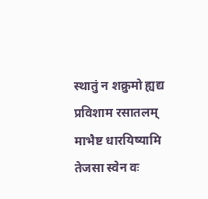स्थातुं न शक्रुमो ह्यद्य प्रविशाम रसातलम्
माभैष्ट धारयिष्यामि तेजसा स्वेन वः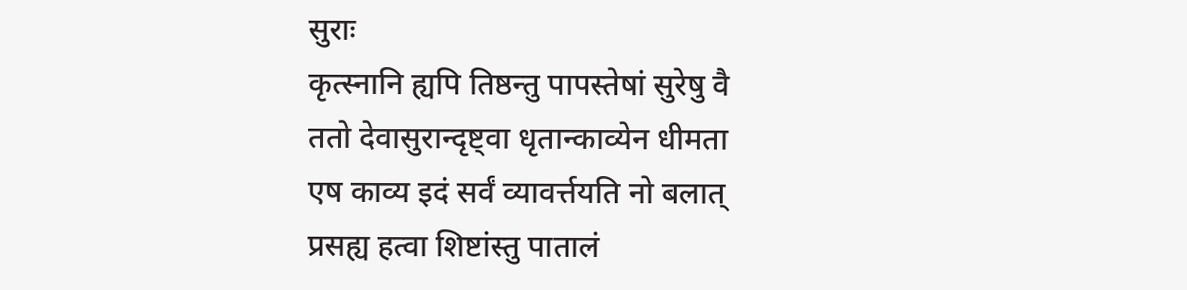सुराः
कृत्स्नानि ह्यपि तिष्ठन्तु पापस्तेषां सुरेषु वै
ततो देवासुरान्दृष्ट्वा धृतान्काव्येन धीमता
एष काव्य इदं सर्वं व्यावर्त्तयति नो बलात्
प्रसह्य हत्वा शिष्टांस्तु पातालं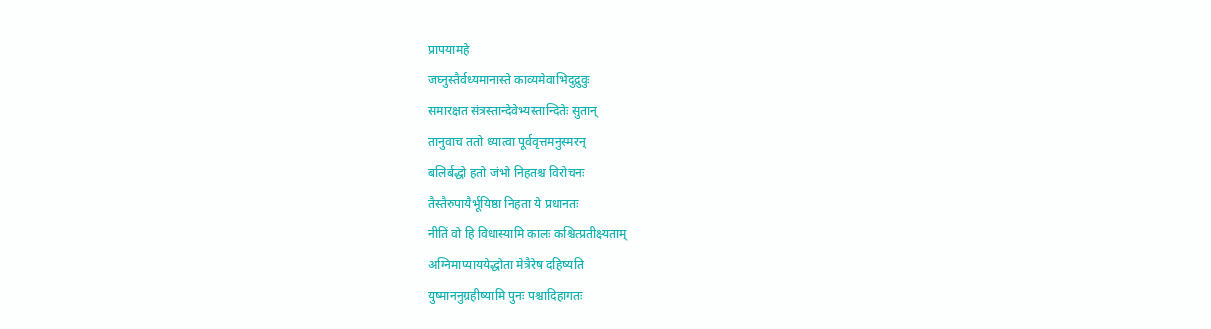प्रापयामहे
जघ्नुस्तैर्वध्यमानास्ते काव्यमेवाभिदुद्रुवुः
समारक्षत संत्रस्तान्देवेभ्यस्तान्दितेः सुतान्
तानुवाच ततो ध्यात्वा पूर्ववृत्तमनुस्मरन्
बलिर्बद्धो हतो जंभो निहतश्च विरोचनः
तैस्तैरुपायैर्भूयिष्ठा निहता ये प्रधानतः
नीतिं वो हि विधास्यामि कालः कश्चित्प्रतीक्ष्यताम्
अग्निमाप्याययेद्धोता मेत्रैरेष दहिष्यति
युष्माननुग्रहीष्यामि पुनः पश्चादिहागतः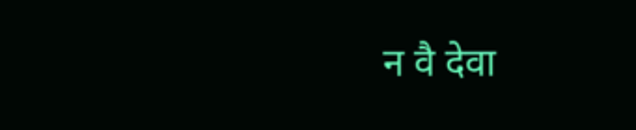न वै देवा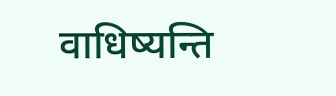वाधिष्यन्ति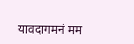यावदागमनं मम